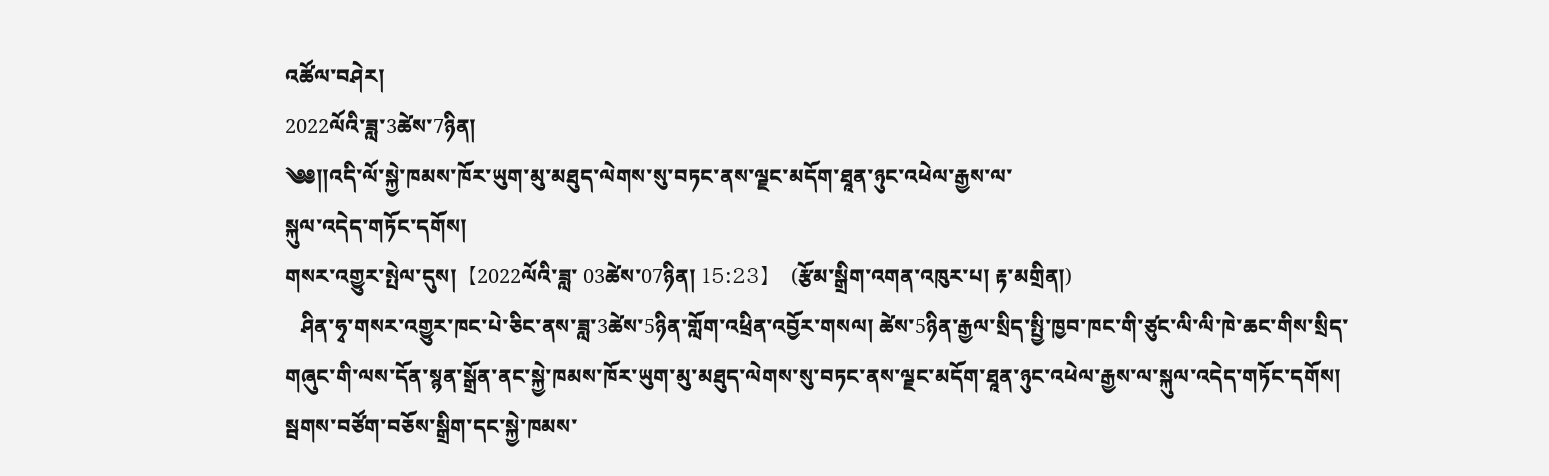འཚོལ་བཤེར།
2022ལོའི་ཟླ་3ཚེས་7ཉིན།
༄༅།།འདི་ལོ་སྐྱེ་ཁམས་ཁོར་ཡུག་མུ་མཐུད་ལེགས་སུ་བཏང་ནས་ལྗང་མདོག་ཐཱན་ཉུང་འཕེལ་རྒྱས་ལ་
སྐུལ་འདེད་གཏོང་དགོས།
གསར་འགྱུར་སྤེལ་དུས།  【2022ལོའི་ཟླ་ 03ཚེས་07ཉིན། 15:23】   (རྩོམ་སྒྲིག་འགན་འཁུར་པ། རྟ་མགྲིན།)
   ཤིན་ཧྭ་གསར་འགྱུར་ཁང་པེ་ཅིང་ནས་ཟླ་3ཚེས་5ཉིན་གློག་འཕྲིན་འབྱོར་གསལ། ཚེས་5ཉིན་རྒྱལ་སྲིད་སྤྱི་ཁྱབ་ཁང་གི་ཙུང་ལི་ལི་ཁེ་ཆང་གིས་སྲིད་གཞུང་གི་ལས་དོན་སྙན་སྒྲོན་ནང་སྐྱེ་ཁམས་ཁོར་ཡུག་མུ་མཐུད་ལེགས་སུ་བཏང་ནས་ལྗང་མདོག་ཐཱན་ཉུང་འཕེལ་རྒྱས་ལ་སྐུལ་འདེད་གཏོང་དགོས། སྦགས་བཙོག་བཅོས་སྒྲིག་དང་སྐྱེ་ཁམས་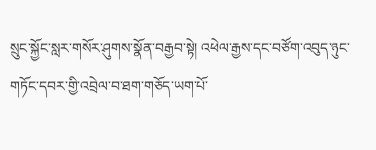སྲུང་སྐྱོང་སླར་གསོར་ཤུགས་སྣོན་བརྒྱབ་སྟེ། འཕེལ་རྒྱས་དང་བཙོག་འབུད་ཉུང་གཏོང་དབར་གྱི་འབྲེལ་བ་ཐག་གཅོད་ཡག་པོ་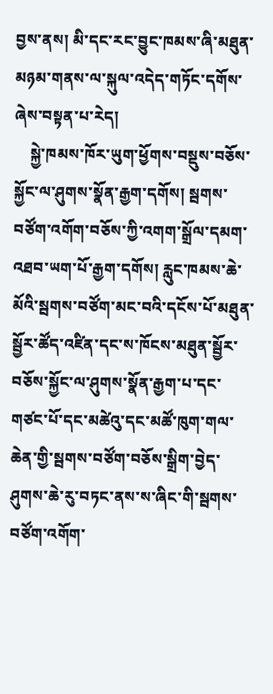བྱས་ནས། མི་དང་རང་བྱུང་ཁམས་ཞི་མཐུན་མཉམ་གནས་ལ་སྐུལ་འདེད་གཏོང་དགོས་ཞེས་བསྟན་པ་རེད།
    སྐྱེ་ཁམས་ཁོར་ཡུག་ཕྱོགས་བསྡུས་བཅོས་སྐྱོང་ལ་ཤུགས་སྣོན་རྒྱག་དགོས། སྦགས་བཙོག་འགོག་བཅོས་ཀྱི་འགག་སྒྲོལ་དམག་འཐབ་ཡག་པོ་རྒྱག་དགོས། རླུང་ཁམས་ཆེ་མོའི་སྦགས་བཙོག་མང་བའི་དངོས་པོ་མཐུན་སྦྱོར་ཚོད་འཛིན་དང་ས་ཁོངས་མཐུན་སྦྱོར་བཅོས་སྐྱོང་ལ་ཤུགས་སྣོན་རྒྱག་པ་དང་གཙང་པོ་དང་མཚེའུ་དང་མཚོ་ཁུག་གལ་ཆེན་གྱི་སྦགས་བཙོག་བཅོས་སྒྲིག་བྱེད་ཤུགས་ཆེ་རུ་བཏང་ནས་ས་ཞིང་གི་སྦགས་བཙོག་འགོག་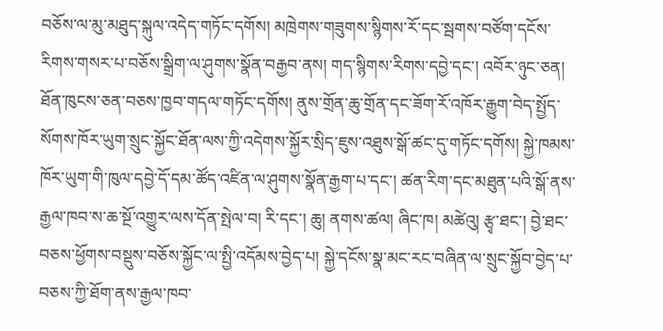བཅོས་ལ་མུ་མཐུད་སྐུལ་འདེད་གཏོང་དགོས། མཁྲེགས་གཟུགས་སྙིགས་རོ་དང་སྦགས་བཙོག་དངོས་རིགས་གསར་པ་བཅོས་སྒྲིག་ལ་ཤུགས་སྣོན་བརྒྱབ་ནས། གད་སྙིགས་རིགས་དབྱེ་དང་། འབོར་ཉུང་ཅན། ཐོན་ཁུངས་ཅན་བཅས་ཁྱབ་གདལ་གཏོང་དགོས། ནུས་གྲོན་ཆུ་གྲོན་དང་ཟོག་རོ་འཁོར་རྒྱུག་བེད་སྤྱོད་སོགས་ཁོར་ཡུག་སྲུང་སྐྱོང་ཐོན་ལས་ཀྱི་འདེགས་སྐྱོར་སྲིད་ཇུས་འཐུས་སྒོ་ཚང་དུ་གཏོང་དགོས། སྐྱེ་ཁམས་ཁོར་ཡུག་གི་ཁུལ་དབྱེ་དོ་དམ་ཚོད་འཛིན་ལ་ཤུགས་སྣོན་རྒྱག་པ་དང་། ཚན་རིག་དང་མཐུན་པའི་སྒོ་ནས་རྒྱལ་ཁབ་ས་ཆ་སྔོ་འགྱུར་ལས་དོན་སྤེལ་བ། རི་དང་། ཆུ། ནགས་ཚལ། ཞིང་ཁ། མཚེའུ། རྩྭ་ཐང་། བྱེ་ཐང་བཅས་ཕྱོགས་བསྡུས་བཅོས་སྐྱོང་ལ་སྤྱི་འདོམས་བྱེད་པ། སྐྱེ་དངོས་སྣ་མང་རང་བཞིན་ལ་སྲུང་སྐྱོབ་བྱེད་པ་བཅས་ཀྱི་ཐོག་ནས་རྒྱལ་ཁབ་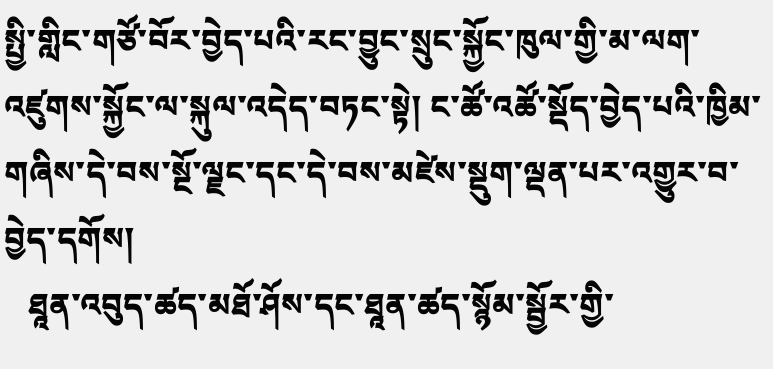སྤྱི་གླིང་གཙོ་བོར་བྱེད་པའི་རང་བྱུང་སྲུང་སྐྱོང་ཁུལ་གྱི་མ་ལག་འཛུགས་སྐྱོང་ལ་སྐུལ་འདེད་བཏང་སྟེ། ང་ཚོ་འཚོ་སྡོད་བྱེད་པའི་ཁྱིམ་གཞིས་དེ་བས་སྔོ་ལྗང་དང་དེ་བས་མཛེས་སྡུག་ལྡན་པར་འགྱུར་བ་བྱེད་དགོས།
   ཐཱན་འབུད་ཚད་མཐོ་ཤོས་དང་ཐཱན་ཚད་སྙོམ་སྦྱོར་གྱི་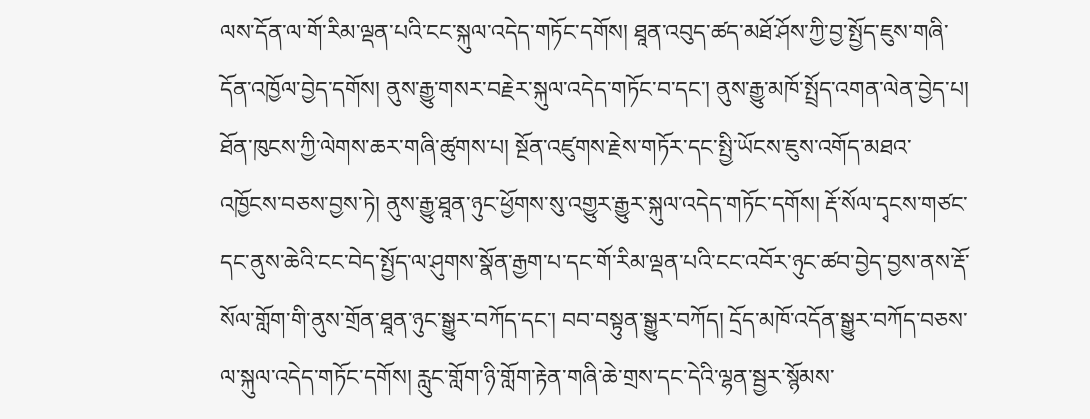ལས་དོན་ལ་གོ་རིམ་ལྡན་པའི་ངང་སྐུལ་འདེད་གཏོང་དགོས། ཐཱན་འབུད་ཚད་མཐོ་ཤོས་ཀྱི་བྱ་སྤྱོད་ཇུས་གཞི་དོན་འཁྱོལ་བྱེད་དགོས། ནུས་རྒྱུ་གསར་བརྗེར་སྐུལ་འདེད་གཏོང་བ་དང་། ནུས་རྒྱུ་མཁོ་སྤྲོད་འགན་ལེན་བྱེད་པ། ཐོན་ཁུངས་ཀྱི་ལེགས་ཆར་གཞི་ཚུགས་པ། སྔོན་འཛུགས་རྗེས་གཏོར་དང་སྤྱི་ཡོངས་ཇུས་འགོད་མཐའ་འཁྱོངས་བཅས་བྱས་ཏེ། ནུས་རྒྱུ་ཐཱན་ཉུང་ཕྱོགས་སུ་འགྱུར་རྒྱུར་སྐུལ་འདེད་གཏོང་དགོས། རྡོ་སོལ་དྭངས་གཙང་དང་ནུས་ཆེའི་ངང་བེད་སྤྱོད་ལ་ཤུགས་སྣོན་རྒྱག་པ་དང་གོ་རིམ་ལྡན་པའི་ངང་འབོར་ཉུང་ཚབ་བྱེད་བྱས་ནས་རྡོ་སོལ་གློག་གི་ནུས་གྲོན་ཐཱན་ཉུང་སྒྱུར་བཀོད་དང་། བབ་བསྟུན་སྒྱུར་བཀོད། དྲོད་མཁོ་འདོན་སྒྱུར་བཀོད་བཅས་ལ་སྐུལ་འདེད་གཏོང་དགོས། རླུང་གློག་ཉི་གློག་རྟེན་གཞི་ཆེ་གྲས་དང་དེའི་ལྷན་སྦྱར་སྙོམས་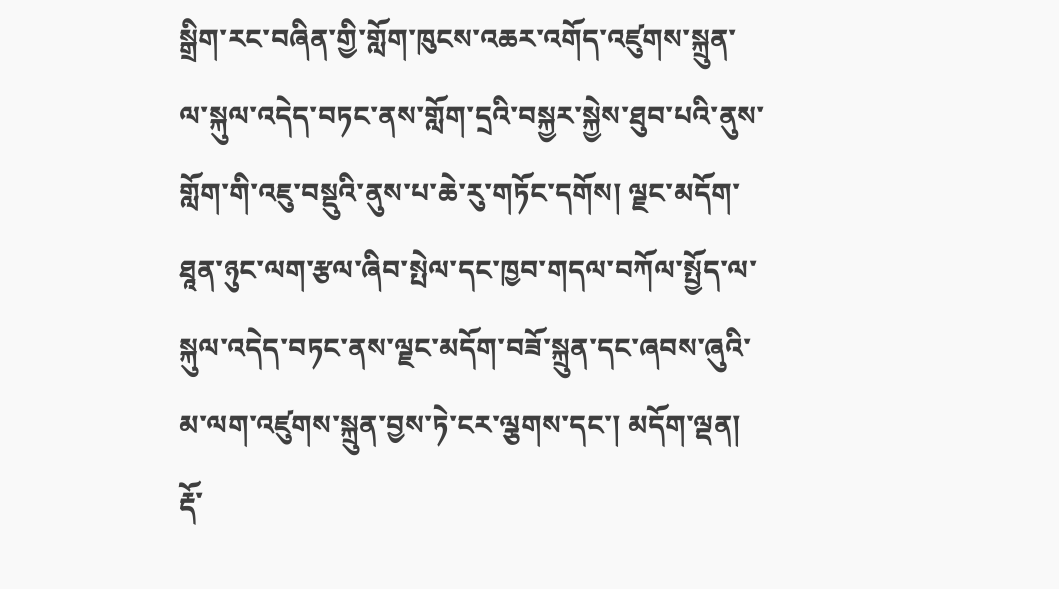སྒྲིག་རང་བཞིན་གྱི་གློག་ཁུངས་འཆར་འགོད་འཛུགས་སྐྲུན་ལ་སྐུལ་འདེད་བཏང་ནས་གློག་དྲའི་བསྐྱར་སྐྱེས་ཐུབ་པའི་ནུས་གློག་གི་འཇུ་བསྡུའི་ནུས་པ་ཆེ་རུ་གཏོང་དགོས། ལྗང་མདོག་ཐཱན་ཉུང་ལག་རྩལ་ཞིབ་སྤེལ་དང་ཁྱབ་གདལ་བཀོལ་སྤྱོད་ལ་སྐུལ་འདེད་བཏང་ནས་ལྗང་མདོག་བཟོ་སྐྲུན་དང་ཞབས་ཞུའི་མ་ལག་འཛུགས་སྐྲུན་བྱས་ཏེ་ངར་ལྕགས་དང་། མདོག་ལྡན། རྡོ་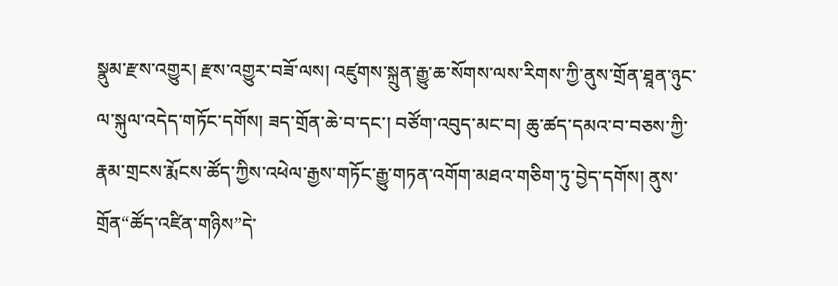སྣུམ་རྫས་འགྱུར། རྫས་འགྱུར་བཟོ་ལས། འཛུགས་སྐྲུན་རྒྱུ་ཆ་སོགས་ལས་རིགས་ཀྱི་ནུས་གྲོན་ཐཱན་ཉུང་ལ་སྐུལ་འདེད་གཏོང་དགོས། ཟད་གྲོན་ཆེ་བ་དང་། བཙོག་འབུད་མང་བ། ཆུ་ཚད་དམའ་བ་བཅས་ཀྱི་རྣམ་གྲངས་རྨོངས་ཚོད་ཀྱིས་འཕེལ་རྒྱས་གཏོང་རྒྱུ་གཏན་འགོག་མཐའ་གཅིག་ཏུ་བྱེད་དགོས། ནུས་གྲོན“ཚོད་འཛིན་གཉིས”དེ་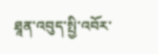ཐཱན་འབུད་སྤྱི་འབོར་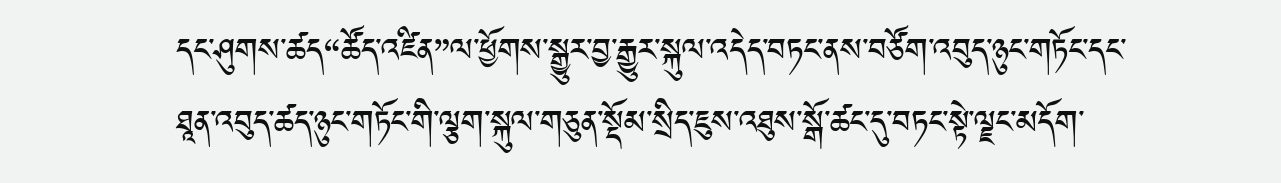དང་ཤུགས་ཚད“ཚོད་འཛིན”ལ་ཕྱོགས་སྒྱུར་བྱ་རྒྱུར་སྐུལ་འདེད་བཏང་ནས་བཙོག་འབུད་ཉུང་གཏོང་དང་ཐཱན་འབུད་ཚད་ཉུང་གཏོང་གི་ལྕག་སྐུལ་གཅུན་སྡོམ་སྲིད་ཇུས་འཐུས་སྒོ་ཚང་དུ་བཏང་སྟེ་ལྗང་མདོག་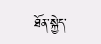ཐོན་སྐྱེད་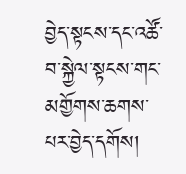བྱེད་སྟངས་དང་འཚོ་བ་སྐྱེལ་སྟངས་གང་མགྱོགས་ཆགས་པར་བྱེད་དགོས།